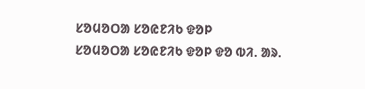ᱥᱚᱢᱚᱛᱟ ᱥᱚᱭᱱᱤᱠ ᱫᱚᱞ
ᱥᱚᱢᱚᱛᱟ ᱥᱚᱭᱱᱤᱠ ᱫᱚᱞ ᱫᱚ ᱵᱤ. ᱟᱨ.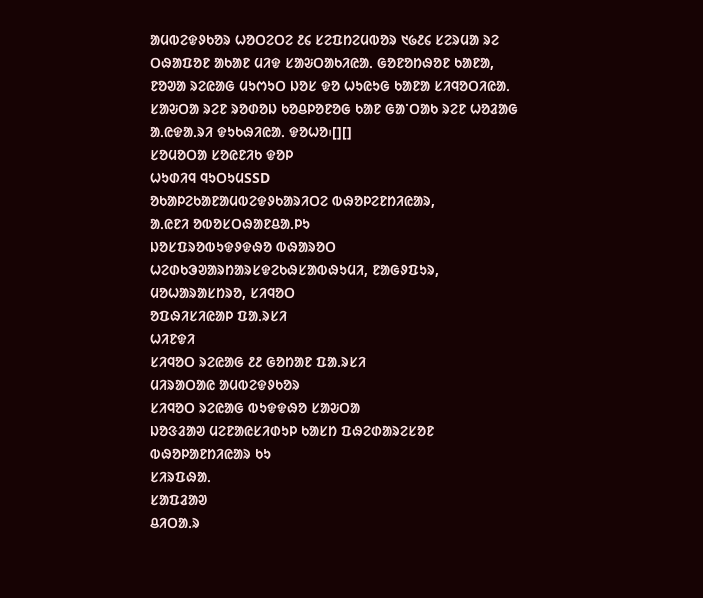ᱟᱢᱵᱮᱫᱽᱠᱚᱨ ᱦᱚᱛᱮᱛᱮ ᱒᱔ ᱥᱮᱯᱴᱮᱢᱵᱚᱨ ᱑᱙᱒᱔ ᱥᱮᱨᱢᱟ ᱨᱮ ᱛᱷᱟᱯᱚᱱ ᱟᱠᱟᱱ ᱢᱤᱫ ᱥᱟᱶᱛᱟᱠᱤᱭᱟᱹ ᱜᱚᱱᱚᱴᱷᱚᱱ ᱠᱟᱱᱟ, ᱱᱚᱣᱟ ᱨᱮᱭᱟᱜ ᱢᱩᱬᱩᱛ ᱡᱚᱥ ᱫᱚ ᱦᱩᱭᱩᱜ ᱠᱟᱱᱟ ᱥᱤᱧᱚᱛᱤᱭᱟᱹ ᱥᱟᱶᱛᱟ ᱨᱮᱱ ᱨᱚᱰᱚᱡ ᱠᱚᱪᱞᱚᱱᱚᱜ ᱠᱟᱱ ᱜᱟᱸᱛᱟᱠ ᱨᱮᱱ ᱦᱚᱲᱟᱜ ᱟᱹᱭᱫᱟᱹᱨᱤ ᱫᱩᱠᱷᱤᱭᱟᱹ ᱫᱚᱦᱚ᱾[][]
ᱥᱚᱢᱚᱛᱟ ᱥᱚᱭᱱᱤᱠ ᱫᱚᱞ
ᱦᱩᱰᱤᱧ ᱧᱩᱛᱩᱢSSD
ᱚᱠᱟᱞᱮᱠᱟᱱᱟᱢᱵᱮᱫᱽᱠᱟᱨᱤᱛᱮ ᱵᱷᱚᱞᱮᱱᱴᱤᱭᱟᱨ,
ᱟᱹᱭᱱᱤ ᱚᱵᱚᱥᱛᱷᱟᱱᱪᱟᱹᱞᱩ
ᱡᱚᱥᱯᱨᱚᱵᱩᱫᱽᱫᱷᱚ ᱵᱷᱟᱨᱚᱛ
ᱦᱮᱰᱠᱳᱣᱟᱨᱴᱟᱨᱥᱫᱮᱠᱷᱥᱟᱵᱷᱩᱢᱤ, ᱱᱟᱜᱽᱯᱩᱨ, ᱢᱚᱦᱟᱨᱟᱥᱴᱨᱚ, ᱥᱤᱧᱚᱛ
ᱚᱯᱷᱤᱥᱤᱭᱟᱞ ᱯᱟᱹᱨᱥᱤ
ᱦᱤᱱᱫᱤ
ᱥᱤᱧᱚᱛ ᱨᱮᱭᱟᱜ ᱒᱒ ᱜᱚᱴᱟᱱ ᱯᱟᱹᱨᱥᱤ
ᱢᱤᱨᱟᱛᱟᱭ ᱟᱢᱵᱮᱫᱽᱠᱚᱨ
ᱥᱤᱧᱚᱛ ᱨᱮᱭᱟᱜ ᱵᱩᱫᱫᱷᱚ ᱥᱟᱶᱛᱟ
ᱡᱚᱝᱲᱟᱣ ᱢᱮᱱᱟᱭᱥᱤᱰᱩᱞ ᱠᱟᱥᱴ ᱯᱷᱮᱰᱟᱨᱮᱥᱚᱱ
ᱵᱷᱚᱞᱟᱱᱴᱤᱭᱟᱨ ᱠᱩ
ᱥᱤᱨᱯᱷᱟᱹ
ᱥᱟᱯᱲᱟᱣ
ᱪᱤᱛᱟᱹᱨ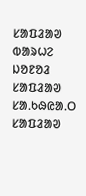ᱥᱟᱯᱲᱟᱣ
ᱵᱟᱨᱦᱮ ᱡᱚᱱᱚᱲ
ᱥᱟᱯᱲᱟᱣ
ᱥᱟᱹᱠᱷᱭᱟᱹᱛ
ᱥᱟᱯᱲᱟᱣ